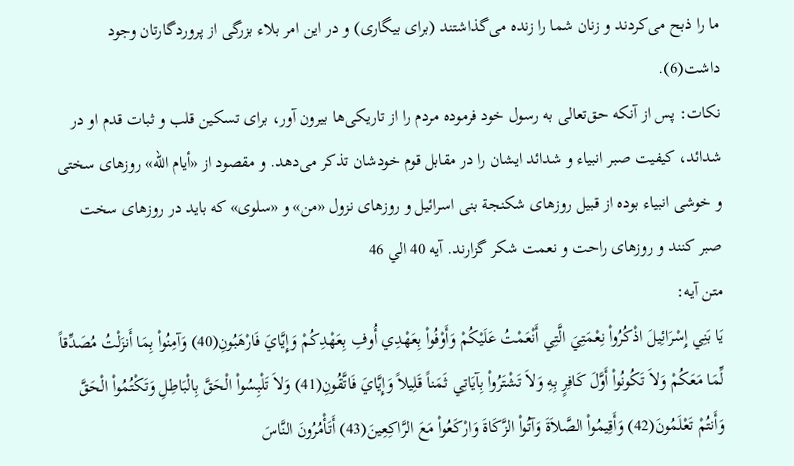ما را ذبح می‌کردند و زنان شما را زنده می‌گذاشتند (برای بیگاری) و در این امر بلاء بزرگی از پروردگارتان وجود داشت(6).
نکات: پس از آنکه حق‌تعالی به رسول خود فرموده مردم را از تاریکی‌ها بیرون آور، برای تسکین قلب و ثبات قدم او در شدائد، کیفیت صبر انبیاء و شدائد ایشان را در مقابل قوم خودشان تذکر می‌دهد. و مقصود از «أیام الله» روزهای سختی و خوشی‌ انبیاء بوده از قبیل روزهای شکنجة بنی اسرائیل و روزهای نزول «من» و «سلوی» که باید در روزهای سخت صبر کنند و روزهای راحت و نعمت شکر گزارند. آيه 40 الي 46
متن آيه:
يَا بَنِي إِسْرَائِيلَ اذْکُرُواْ نِعْمَتِيَ الَّتِي أَنْعَمْتُ عَلَيْکُمْ وَأَوْفُواْ بِعَهْدِي أُوفِ بِعَهْدِکُمْ وَإِيَّايَ فَارْهَبُونِ(40) وَآمِنُواْ بِمَا أَنزَلْتُ مُصَدِّقاً لِّمَا مَعَکُمْ وَلاَ تَکُونُواْ أَوَّلَ کَافِرٍ بِهِ وَلاَ تَشْتَرُواْ بِآيَاتِي ثَمَناً قَلِيلاً وَإِيَّايَ فَاتَّقُونِ(41) وَلاَ تَلْبِسُواْ الْحَقَّ بِالْبَاطِلِ وَتَکْتُمُواْ الْحَقَّ وَأَنتُمْ تَعْلَمُونَ(42) وَأَقِيمُواْ الصَّلاَةَ وَآتُواْ الزَّکَاةَ وَارْکَعُواْ مَعَ الرَّاکِعِينَ(43) أَتَأْمُرُونَ النَّاسَ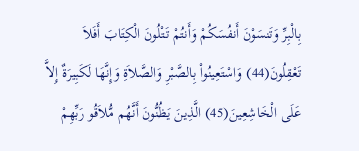بِالْبِرِّ وَتَنسَوْنَ أَنفُسَکُمْ وَأَنتُمْ تَتْلُونَ الْکِتَابَ أَفَلاَ تَعْقِلُونَ(44) وَاسْتَعِينُواْ بِالصَّبْرِ وَالصَّلاَةِ وَإِنَّهَا لَکَبِيرَةٌ إِلاَّ عَلَى الْخَاشِعِينَ(45) الَّذِينَ يَظُنُّونَ أَنَّهُم مُّلاَقُو رَبِّهِمْ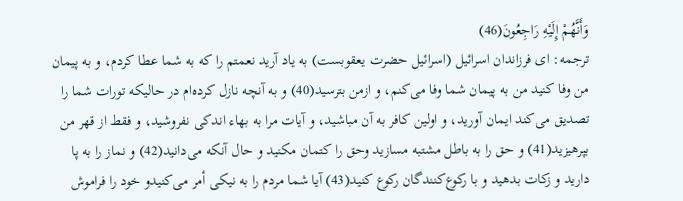وَأَنَّهُمْ إِلَيْهِ رَاجِعُونَ(46)
ترجمه: ای فرزاندان اسرائیل (اسرائیل حضرت یعقوبست) به یاد آرید نعمتم را که به شما عطا کردم، و به پیمان من وفا کنید من به پیمان شما وفا می‌کنم، و ازمن بترسید(40) و به آنچه نازل کرده‌ام در حالیکه تورات شما را تصدیق می‌کند ایمان آورید، و اولین کافر به آن مباشید، و آیات مرا به بهاء اندکی نفروشید، و فقط از قهر من بپرهیزید(41) و حق را به باطل مشتبه مسازید وحق را کتمان مکنید و حال آنکه می‌دانید(42) و نماز را به پا دارید و زکات بدهید و با رکوع‌کنندگان رکوع کنید(43) آیا شما مردم را به نیکی أمر می‌کنیدو خود را فراموش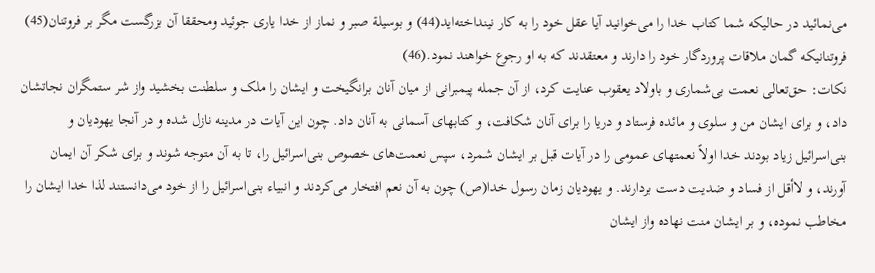می‌نمائید در حالیکه شما کتاب خدا را می‌خوانید آیا عقل خود را به کار نینداخته‌اید(44) و بوسیلة صبر و نماز از خدا یاری جوئید ومحققا آن بزرگست مگر بر فروتنان(45) فروتنانیکه گمان ملاقات پروردگار خود را دارند و معتقدند که به او رجوع خواهند نمود.(46)
نکات: حق‌تعالی نعمت بی‌شماری و باولاد یعقوب عنایت کرد، از آن جمله پیمبرانی از میان آنان برانگیخت و ایشان را ملک و سلطنت بخشید واز شر ستمگران نجاتشان داد، و برای ایشان من و سلوی و مائده فرستاد و دریا را برای آنان شکافت، و کتابهای آسمانی به آنان داد. چون این آیات در مدینه نازل شده و در آنجا یهودیان و بنی‌اسرائیل زیاد بودند خدا اولاً نعمتهای عمومی را در آیات قبل بر ایشان شمرد، سپس نعمت‌های خصوص بنی‌اسرائیل را، تا به آن متوجه شوند و برای شکر آن ایمان آورند، و لاأقل از فساد و ضدیت دست بردارند. و یهودیان زمان رسول خدا(ص) چون به آن نعم افتخار می‌کردند و انبیاء بنی‌اسرائیل را از خود می‌دانستند لذا خدا ایشان را مخاطب نموده، و بر ایشان منت نهاده واز ایشان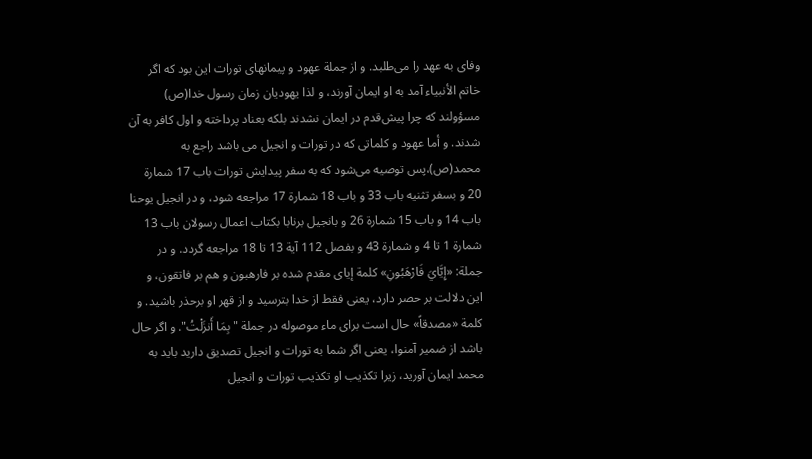وفای به عهد را می‌طلبد. و از جملة عهود و پیمانهای تورات این بود که اگر خاتم الأنبیاء آمد به او ایمان آورند، و لذا یهودیان زمان رسول خدا(ص) مسؤولند که چرا پيش‌قدم در ایمان نشدند بلکه بعناد پرداخته و اول کافر به آن شدند. و أما عهود و کلماتی که در تورات و انجیل می باشد راجع به محمد(ص)،پس توصیه می‌شود که به سفر پیدایش تورات باب 17 شمارة 20 و بسفر تثنیه باب 33 و باب 18 شمارة 17 مراجعه شود، و در انجیل یوحنا باب 14 و باب 15 شمارة 26 و بانجیل برنابا بکتاب اعمال رسولان باب 13 شمارة 1 تا 4 و شمارة 43 و بفصل 112 آیة 13 تا 18 مراجعه گردد. و در جملة: «إِيَّايَ فَارْهَبُونِ» کلمة إیای مقدم شده بر فارهبون و هم بر فاتقون، و این دلالت بر حصر دارد، یعنی فقط از خدا بترسید و از قهر او برحذر باشید. و کلمة «مصدقاً» حال است برای ماء موصوله در جملة "بِمَا أَنزَلْتُ". و اگر حال باشد از ضمیر آمنوا، یعنی اگر شما به تورات و انجیل تصدیق دارید باید به محمد ایمان آورید، زیرا تکذیب او تکذیب تورات و انجیل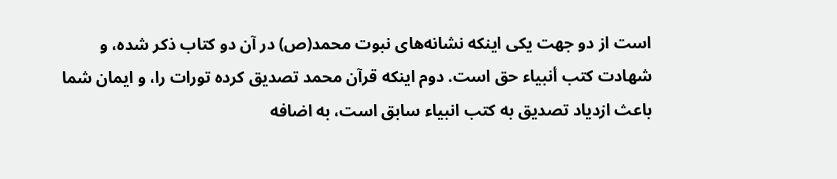است از دو جهت یکی اینکه نشانه‌های نبوت محمد(ص) در آن دو کتاب ذکر شده، و شهادت کتب أنبیاء حق است. دوم اینکه قرآن محمد تصدیق کرده تورات را، و ایمان شما باعث ازدیاد تصدیق به کتب انبیاء سابق است، به اضافه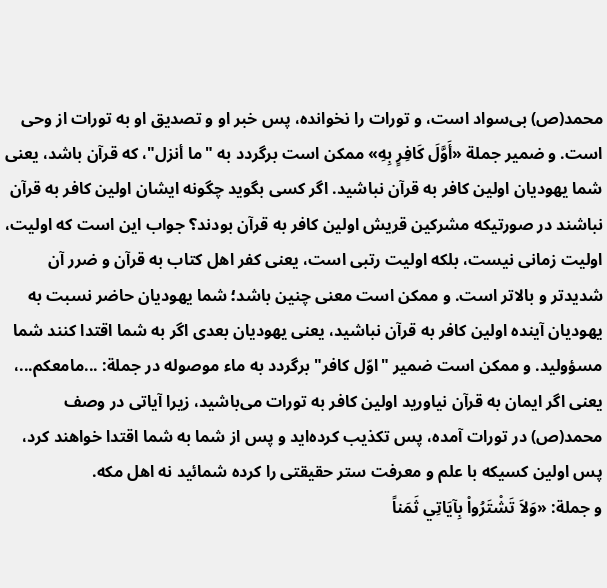محمد(ص) بی‌سواد است، و تورات را نخوانده، پس خبر او و تصدیق او به تورات از وحی است. و ضمیر جملة «أَوَّلَ کَافِرٍ بِهِ» ممکن است برگردد به "ما أنزل"، که قرآن باشد، یعنی شما یهودیان اولین کافر به قرآن نباشید. اگر کسی بگوید چگونه ایشان اولین کافر به قرآن نباشند در صورتیکه مشرکین قریش اولین کافر به قرآن بودند؟ جواب این است که اولیت، اولیت زمانی نیست، بلکه اولیت رتبی است، یعنی کفر اهل کتاب به قرآن و ضرر آن شدیدتر و بالاتر است. و ممکن است معنی چنین باشد؛ شما یهودیان حاضر نسبت به یهودیان آینده اولین کافر به قرآن نباشید، یعنی یهودیان بعدی اگر به شما اقتدا کنند شما مسؤولید. و ممکن است ضمیر "اوّل کافر" برگردد به ماء موصوله در جملة: ...مامعکم...، یعنی اگر ایمان به قرآن نیاورید اولین کافر به تورات می‌باشید، زیرا آیاتی در وصف محمد(ص) در تورات آمده، پس تکذیب کرده‌اید و پس از شما به شما اقتدا خواهند کرد، پس اولین کسیکه با علم و معرفت ستر حقیقتی را کرده شمائید نه اهل مکه.
و جملة: «وَلاَ تَشْتَرُواْ بِآيَاتِي ثَمَناً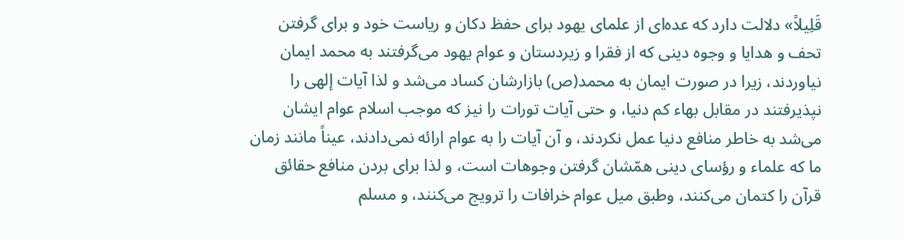قَلِيلاً» دلالت دارد که عده‌ای از علمای یهود برای حفظ دکان و ریاست خود و برای گرفتن تحف و هدایا و وجوه دینی که از فقرا و زیردستان و عوام یهود می‌گرفتند به محمد ایمان نیاوردند، زیرا در صورت ایمان به محمد(ص) بازارشان کساد می‌شد و لذا آیات إلهی را نپذیرفتند در مقابل بهاء کم دنیا، و حتی آیات تورات را نیز که موجب اسلام عوام ایشان می‌شد به خاطر منافع دنیا عمل نکردند، و آن آیات را به عوام ارائه نمی‌دادند، عیناً مانند زمان ما که علماء و رؤسای دینی همّشان گرفتن وجوهات است، و لذا برای بردن منافع حقائق قرآن را کتمان می‌کنند، وطبق میل عوام خرافات را ترویج می‌کنند، و مسلم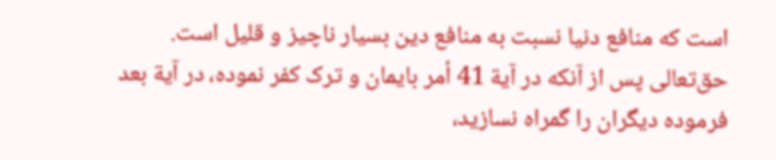است که منافع دنیا نسبت به منافع دین بسیار ناچیز و قلیل است.
حق‌تعالی پس از آنکه در آیة 41 أمر بایمان و ترک کفر نموده، در آیة بعد فرموده دیگران را گمراه نسازید،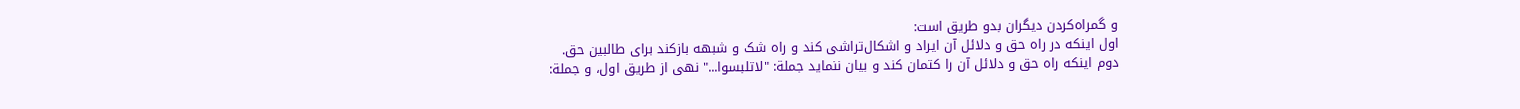و گمراه‌کردن دیگران بدو طریق است:
اول اینکه در راه حق و دلائل آن ایراد و اشکال‌تراشی کند و راه شک و شبهه بازکند برای طالبین حق.
دوم اینکه راه حق و دلائل آن را کتمان کند و بیان ننماید جملة: "لاتلبسوا..." نهی از طریق اول، و جملة: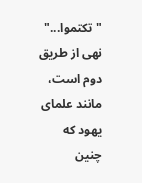"تکتموا..." نهی از طریق دوم است، مانند علمای یهود که چنین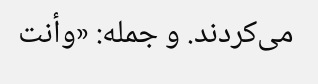می‌کردند. و جمله: «وأنت